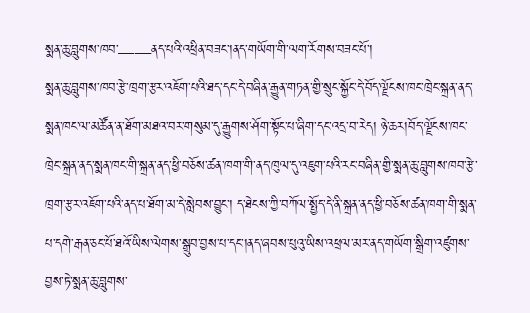སྨན་ཆུ་བླུགས་ཁབ་——ནད་པའི་འཕྲིན་བཟང་།ནད་གཡོག་གི་ལག་རོགས་བཟང་པོ་།
སྨན་ཆུ་བླུགས་ཁབ་རྩེ་ཁྲག་རྩར་འཇོག་པའི་ཐད་དང་དེ་བཞིན་རྒྱུན་གཏན་གྱི་སྲུང་སྐྱོང་དེ་བོད་ལྗོངས་ཁང་ཁྲེང་སྐྲན་ནད་སྨན་ཁང་ལ་མཚོན་ན་ཐོག་མཐའ་བར་གསུམ་དུ་རྒྱུགས་ཤོག་སྟོང་པ་ཞིག་དང་འདྲ་བ་རེད། ཉེ་ཆར།བོད་ལྗོངས་ཁང་ཁྲེང་སྐྲན་ནད་སྨན་ཁང་གི་སྐྲན་ནད་ཕྱི་བཅོས་ཚན་ཁག་གི་ནད་ཁུལ་དུ་འཇུག་པའི་རང་བཞིན་གྱི་སྨན་ཆུ་བླུགས་ཁབ་རྩེ་ཁྲག་རྩར་འཇོག་པའི་ནད་པ་ཐོག་མ་དེ་སླེབས་བྱུང་། ད་ཐེངས་ཀྱི་བཀོལ་སྤྱོད་དེ་ནི་སྐྲན་ནད་ཕྱི་བཅོས་ཚན་ཁག་གི་སྨན་པ་དགེ་རྒན་ཅང་པོ་ཐའོ་ཡིས་ལེགས་སྒྲུབ་བྱས་པ་དང་།ནད་ཞབས་པུའུ་ཡིས་འཕྲལ་མར་ནད་གཡོག་སྒྲིག་འཛུགས་བྱས་ཏེ་སྨན་ཆུ་བླུགས་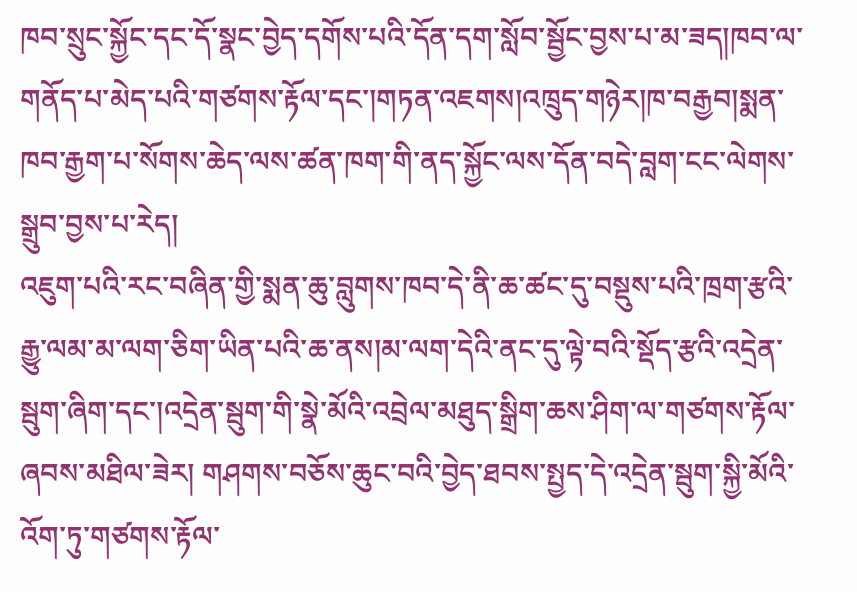ཁབ་སྲུང་སྐྱོང་དང་དོ་སྣང་བྱེད་དགོས་པའི་དོན་དག་སློབ་སྦྱོང་བྱས་པ་མ་ཟད།ཁབ་ལ་གནོད་པ་མེད་པའི་གཙགས་རྟོལ་དང་།གཏན་འཇགས།འཁྲུད་གཉེར།ཁ་བརྒྱབ།སྨན་ཁབ་རྒྱག་པ་སོགས་ཆེད་ལས་ཚན་ཁག་གི་ནད་སྐྱོང་ལས་དོན་བདེ་བླག་ངང་ལེགས་སྒྲུབ་བྱས་པ་རེད།
འཇུག་པའི་རང་བཞིན་གྱི་སྨན་ཆུ་བླུགས་ཁབ་དེ་ནི་ཆ་ཚང་དུ་བསྡུས་པའི་ཁྲག་རྩའི་རྒྱུ་ལམ་མ་ལག་ཅིག་ཡིན་པའི་ཆ་ནས།མ་ལག་དེའི་ནང་དུ་ལྟེ་བའི་སྡོད་རྩའི་འདྲེན་སྦུག་ཞིག་དང་།འདྲེན་སྦུག་གི་སྣེ་མོའི་འབྲེལ་མཐུད་སྒྲིག་ཆས་ཤིག་ལ་གཙགས་རྟོལ་ཞབས་མཐིལ་ཟེར། གཤགས་བཅོས་ཆུང་བའི་བྱེད་ཐབས་སྤྱད་དེ་འདྲེན་སྦུག་སྐྱི་མོའི་འོག་ཏུ་གཙགས་རྟོལ་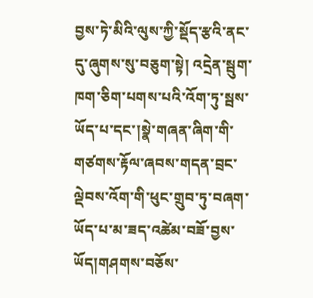བྱས་ཏེ་མིའི་ལུས་ཀྱི་སྡོད་རྩའི་ནང་དུ་ཞུགས་སུ་བཅུག་སྟེ། འདྲེན་སྦུག་ཁག་ཅིག་པགས་པའི་འོག་ཏུ་སྦས་ཡོད་པ་དང་།སྣེ་གཞན་ཞིག་གི་གཙགས་རྟོལ་ཞབས་གདན་བྲང་ལྡེབས་འོག་གི་ཕུང་གྲུབ་ཏུ་བཞག་ཡོད་པ་མ་ཟད་འཚེམ་བཟོ་བྱས་ཡོད།གཤགས་བཅོས་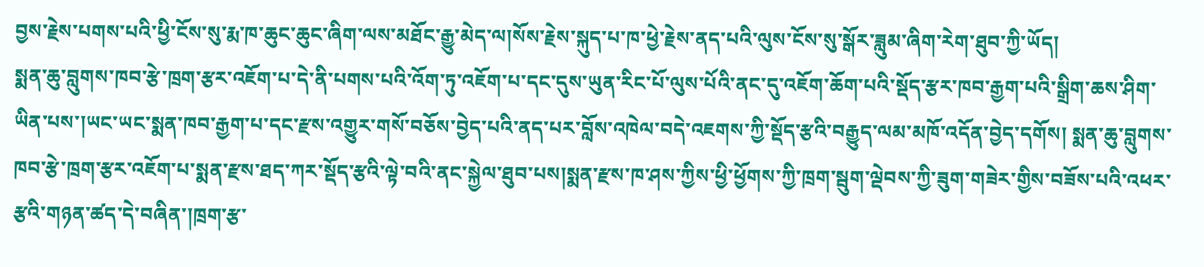བྱས་རྗེས་པགས་པའི་ཕྱི་ངོས་སུ་རྨ་ཁ་ཆུང་ཆུང་ཞིག་ལས་མཐོང་རྒྱུ་མེད་ལ།སོས་རྗེས་སྐུད་པ་ཁ་ཕྱེ་རྗེས་ནད་པའི་ལུས་ངོས་སུ་སྒོར་ཟླུམ་ཞིག་རེག་ཐུབ་ཀྱི་ཡོད།
སྨན་ཆུ་བླུགས་ཁབ་རྩེ་ཁྲག་རྩར་འཇོག་པ་དེ་ནི་པགས་པའི་འོག་ཏུ་འཇོག་པ་དང་དུས་ཡུན་རིང་པོ་ལུས་པོའི་ནང་དུ་འཇོག་ཆོག་པའི་སྡོད་རྩར་ཁབ་རྒྱག་པའི་སྒྲིག་ཆས་ཤིག་ཡིན་པས་།ཡང་ཡང་སྨན་ཁབ་རྒྱག་པ་དང་རྫས་འགྱུར་གསོ་བཅོས་བྱེད་པའི་ནད་པར་བློས་འཁེལ་བདེ་འཇགས་ཀྱི་སྡོད་རྩའི་བརྒྱུད་ལམ་མཁོ་འདོན་བྱེད་དགོས། སྨན་ཆུ་བླུགས་ཁབ་རྩེ་ཁྲག་རྩར་འཇོག་པ་སྨན་རྫས་ཐད་ཀར་སྡོད་རྩའི་ལྟེ་བའི་ནང་སྐྱེལ་ཐུབ་པས།སྨན་རྫས་ཁ་ཤས་ཀྱིས་ཕྱི་ཕྱོགས་ཀྱི་ཁྲག་སྦུག་ལྡེབས་ཀྱི་ཟུག་གཟེར་གྱིས་བཟོས་པའི་འཕར་རྩའི་གཉན་ཚད་དེ་བཞིན་།ཁྲག་རྩ་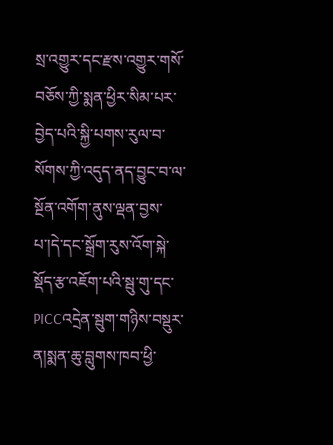སྲ་འགྱུར་དང་རྫས་འགྱུར་གསོ་བཅོས་ཀྱི་སྨན་ཕྱིར་སིམ་པར་བྱེད་པའི་སྐྱི་པགས་རུལ་བ་སོགས་ཀྱི་འདུད་ནད་བྱུང་བ་ལ་སྔོན་འགོག་ནུས་ལྡན་བྱས་པ་།དེ་དང་སྒྲོག་རུས་འོག་སྐེ་སྡོད་རྩ་འཇོག་པའི་སྦུ་གུ་དང་PICCའདྲེན་སྦུག་གཉིས་བསྡུར་ན།སྨན་ཆུ་བླུགས་ཁབ་ཕྱི་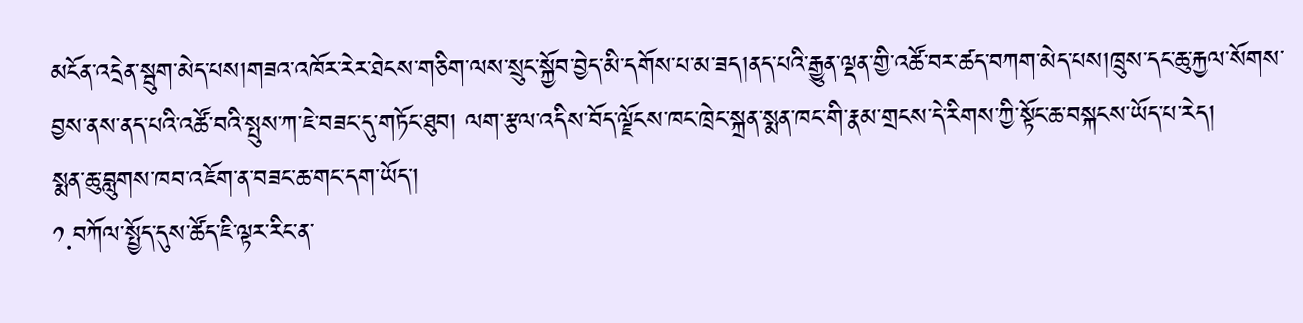མངོན་འདྲེན་སྦུག་མེད་པས།གཟའ་འཁོར་རེར་ཐེངས་གཅིག་ལས་སྲུང་སྐྱོབ་བྱེད་མི་དགོས་པ་མ་ཟད།ནད་པའི་རྒྱུན་ལྡན་གྱི་འཚོ་བར་ཚད་བཀག་མེད་པས།ཁྲུས་དང་ཆུ་རྐྱལ་སོགས་བྱས་ནས་ནད་པའི་འཚོ་བའི་སྤུས་ཀ་ཇེ་བཟང་དུ་གཏོང་ཐུབ། ལག་རྩལ་འདིས་བོད་ལྗོངས་ཁང་ཁྲེང་སྐྲན་སྨན་ཁང་གི་རྣམ་གྲངས་དེ་རིགས་ཀྱི་སྟོང་ཆ་བསྐངས་ཡོད་པ་རེད།
སྨན་ཆུ་བླུགས་ཁབ་འཇོག་ན་བཟང་ཆ་གང་དག་ཡོད་།
༡.བཀོལ་སྤྱོད་དུས་ཚོད་ཇི་ལྟར་རིང་ན་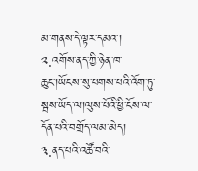མ་གནས་དེ་ལྟར་དམའ་།
༢.འགོས་ནད་ཀྱི་ཉེན་ཁ་ཆུང་།ཡོངས་སུ་པགས་པའི་འོག་ཏུ་སྦས་ཡོད་ལ།ལུས་པོའི་ཕྱི་ངོས་ལ་དོན་པའི་བགྲོད་ལམ་མེད།
༣.ནད་པའི་འཚོ་བའི་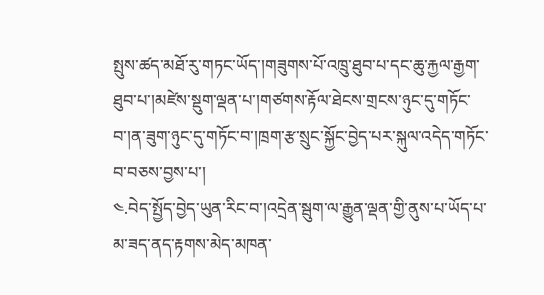སྤུས་ཚད་མཐོ་རུ་གཏང་ཡོད་།གཟུགས་པོ་འཁྲུ་ཐུབ་པ་དང་ཆུ་རྐྱལ་རྒྱག་ཐུབ་པ་།མཛེས་སྡུག་ལྡན་པ་།གཙགས་རྟོལ་ཐེངས་གྲངས་ཉུང་དུ་གཏོང་བ་།ན་ཟུག་ཉུང་དུ་གཏོང་བ་།ཁྲག་རྩ་སྲུང་སྐྱོང་བྱེད་པར་སྐུལ་འདེད་གཏོང་བ་བཅས་བྱས་པ་།
༤.བེད་སྤྱོད་བྱེད་ཡུན་རིང་བ་།འདྲེན་སྦུག་ལ་རྒྱུན་ལྡན་གྱི་ནུས་པ་ཡོད་པ་མ་ཟད་ནད་རྟགས་མེད་མཁན་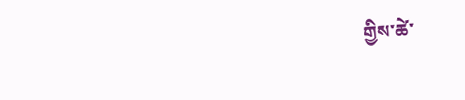གྱིས་ཚེ་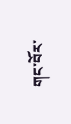གང་བོར་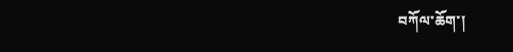བཀོལ་ཆོག་།